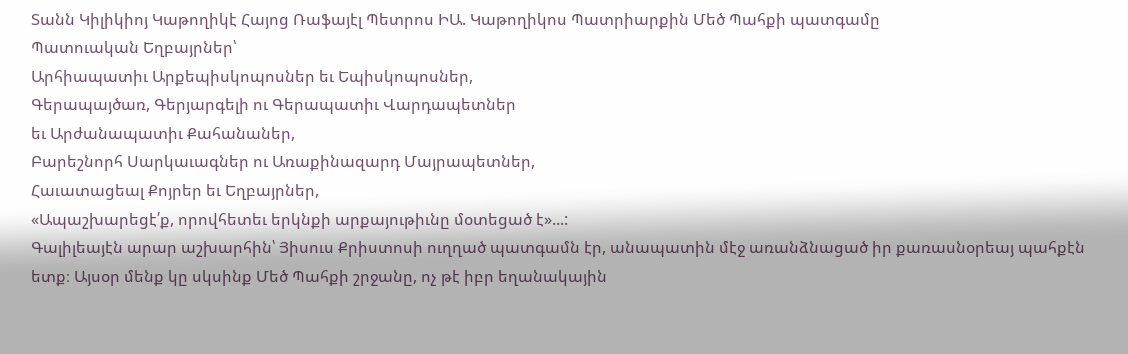Տանն Կիլիկիոյ Կաթողիկէ Հայոց Ռաֆայէլ Պետրոս ԻԱ. Կաթողիկոս Պատրիարքին Մեծ Պահքի պատգամը
Պատուական Եղբայրներ՝
Արհիապատիւ Արքեպիսկոպոսներ եւ Եպիսկոպոսներ,
Գերապայծառ, Գերյարգելի ու Գերապատիւ Վարդապետներ
եւ Արժանապատիւ Քահանաներ,
Բարեշնորհ Սարկաւագներ ու Առաքինազարդ Մայրապետներ,
Հաւատացեալ Քոյրեր եւ Եղբայրներ,
«Ապաշխարեցէ՛ք, որովհետեւ երկնքի արքայութիւնը մօտեցած է»...:
Գալիլեայէն արար աշխարհին՝ Յիսուս Քրիստոսի ուղղած պատգամն էր, անապատին մէջ առանձնացած իր քառասնօրեայ պահքէն ետք։ Այսօր մենք կը սկսինք Մեծ Պահքի շրջանը, ոչ թէ իբր եղանակային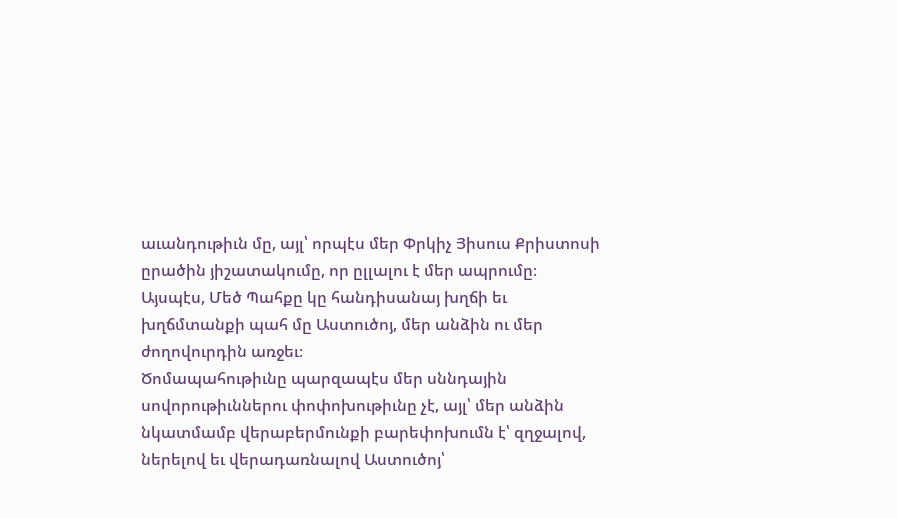աւանդութիւն մը, այլ՝ որպէս մեր Փրկիչ Յիսուս Քրիստոսի ըրածին յիշատակումը, որ ըլլալու է մեր ապրումը։
Այսպէս, Մեծ Պահքը կը հանդիսանայ խղճի եւ խղճմտանքի պահ մը Աստուծոյ, մեր անձին ու մեր ժողովուրդին առջեւ։
Ծոմապահութիւնը պարզապէս մեր սննդային սովորութիւններու փոփոխութիւնը չէ, այլ՝ մեր անձին նկատմամբ վերաբերմունքի բարեփոխումն է՝ զղջալով, ներելով եւ վերադառնալով Աստուծոյ՝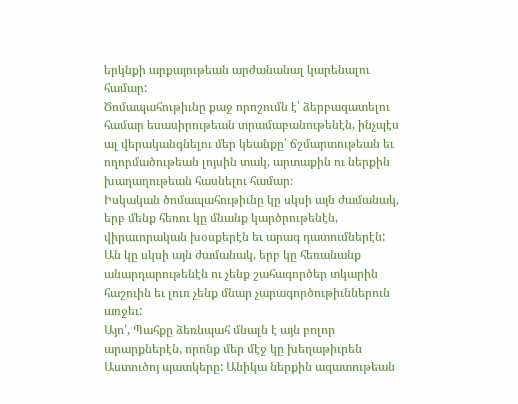երկնքի արքայութեան արժանանալ կարենալու համար:
Ծոմապահութիւնը քաջ որոշումն է՝ ձերբազատելու համար եսասիրութեան տրամաբանութենէն, ինչպէս ալ վերականգնելու մեր կեանքը՝ ճշմարտութեան եւ ողորմածութեան լոյսին տակ, արտաքին ու ներքին խաղաղութեան հասնելու համար։
Իսկական ծոմապահութիւնը կը սկսի այն ժամանակ, երբ մենք հեռու կը մնանք կարծրութենէն, վիրաւորական խօսքերէն եւ արագ դատումներէն: Ան կը սկսի այն ժամանակ, երբ կը հեռանանք անարդարութենէն ու չենք շահագործեր տկարին հաշուին եւ լուռ չենք մնար չարագործութիւններուն առջեւ:
Այո՛, Պահքը ձեռնպահ մնալն է այն բոլոր արարքներէն, որոնք մեր մէջ կը խեղաթիւրեն Աստուծոյ պատկերը: Անիկա ներքին ազատութեան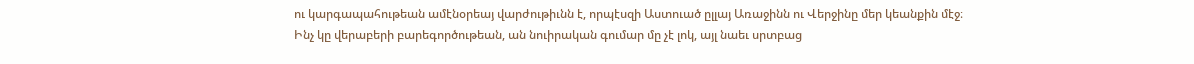ու կարգապահութեան ամէնօրեայ վարժութիւնն է, որպէսզի Աստուած ըլլայ Առաջինն ու Վերջինը մեր կեանքին մէջ։
Ինչ կը վերաբերի բարեգործութեան, ան նուիրական գումար մը չէ լոկ, այլ նաեւ սրտբաց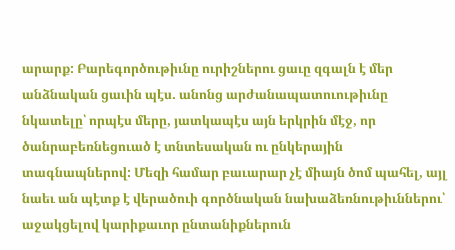արարք: Բարեգործութիւնը ուրիշներու ցաւը զգալն է մեր անձնական ցաւին պէս. անոնց արժանապատուութիւնը նկատելը՝ որպէս մերը, յատկապէս այն երկրին մէջ, որ ծանրաբեռնեցուած է տնտեսական ու ընկերային տագնապներով: Մեզի համար բաւարար չէ միայն ծոմ պահել, այլ նաեւ ան պէտք է վերածուի գործնական նախաձեռնութիւններու՝ աջակցելով կարիքաւոր ընտանիքներուն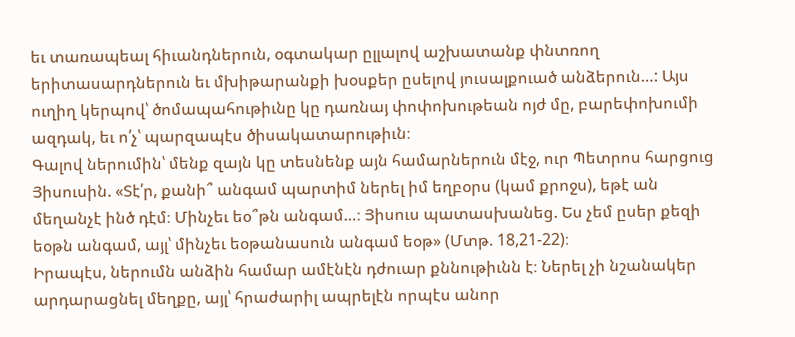եւ տառապեալ հիւանդներուն, օգտակար ըլլալով աշխատանք փնտռող երիտասարդներուն եւ մխիթարանքի խօսքեր ըսելով յուսալքուած անձերուն…: Այս ուղիղ կերպով՝ ծոմապահութիւնը կը դառնայ փոփոխութեան ոյժ մը, բարեփոխումի ազդակ, եւ ո՛չ՝ պարզապէս ծիսակատարութիւն։
Գալով ներումին՝ մենք զայն կը տեսնենք այն համարներուն մէջ, ուր Պետրոս հարցուց Յիսուսին. «Տէ՛ր, քանի՞ անգամ պարտիմ ներել իմ եղբօրս (կամ քրոջս), եթէ ան մեղանչէ ինծ դէմ։ Մինչեւ եօ՞թն անգամ…։ Յիսուս պատասխանեց. Ես չեմ ըսեր քեզի եօթն անգամ, այլ՝ մինչեւ եօթանասուն անգամ եօթ» (Մտթ. 18,21-22)։
Իրապէս, ներումն անձին համար ամէնէն դժուար քննութիւնն է։ Ներել չի նշանակեր արդարացնել մեղքը, այլ՝ հրաժարիլ ապրելէն որպէս անոր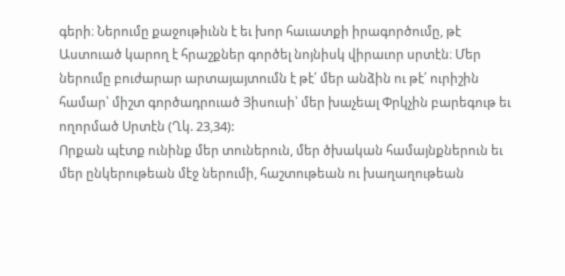գերի։ Ներումը քաջութիւնն է եւ խոր հաւատքի իրագործումը, թէ Աստուած կարող է հրաշքներ գործել նոյնիսկ վիրաւոր սրտէն։ Մեր ներումը բուժարար արտայայտումն է թէ՛ մեր անձին ու թէ՛ ուրիշին համար՝ միշտ գործադրուած Յիսուսի՝ մեր խաչեալ Փրկչին բարեգութ եւ ողորմած Սրտէն (Ղկ. 23,34):
Որքան պէտք ունինք մեր տուներուն, մեր ծխական համայնքներուն եւ մեր ընկերութեան մէջ ներումի, հաշտութեան ու խաղաղութեան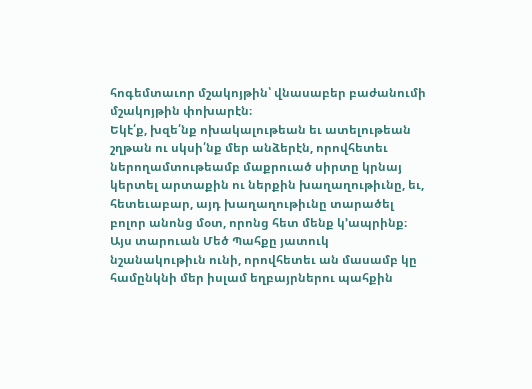հոգեմտաւոր մշակոյթին՝ վնասաբեր բաժանումի մշակոյթին փոխարէն։
Եկէ՛ք, խզե՛նք ոխակալութեան եւ ատելութեան շղթան ու սկսի՛նք մեր անձերէն, որովհետեւ ներողամտութեամբ մաքրուած սիրտը կրնայ կերտել արտաքին ու ներքին խաղաղութիւնը, եւ, հետեւաբար, այդ խաղաղութիւնը տարածել բոլոր անոնց մօտ, որոնց հետ մենք կ’ապրինք։
Այս տարուան Մեծ Պահքը յատուկ նշանակութիւն ունի, որովհետեւ ան մասամբ կը համընկնի մեր իսլամ եղբայրներու պահքին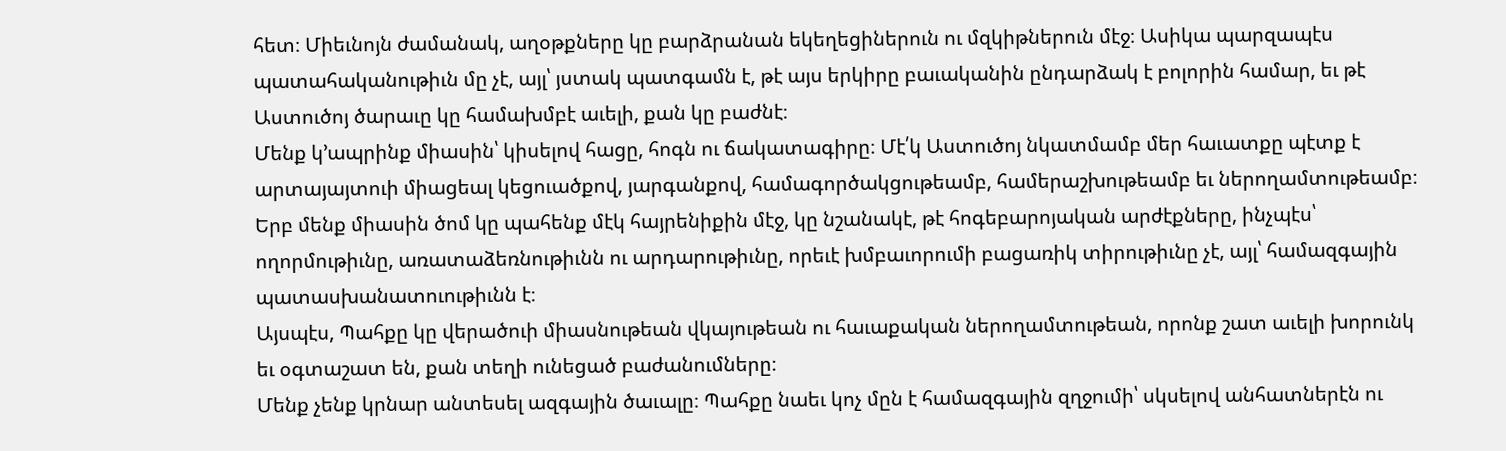հետ։ Միեւնոյն ժամանակ, աղօթքները կը բարձրանան եկեղեցիներուն ու մզկիթներուն մէջ։ Ասիկա պարզապէս պատահականութիւն մը չէ, այլ՝ յստակ պատգամն է, թէ այս երկիրը բաւականին ընդարձակ է բոլորին համար, եւ թէ Աստուծոյ ծարաւը կը համախմբէ աւելի, քան կը բաժնէ։
Մենք կ’ապրինք միասին՝ կիսելով հացը, հոգն ու ճակատագիրը։ Մէ՛կ Աստուծոյ նկատմամբ մեր հաւատքը պէտք է արտայայտուի միացեալ կեցուածքով, յարգանքով, համագործակցութեամբ, համերաշխութեամբ եւ ներողամտութեամբ։ Երբ մենք միասին ծոմ կը պահենք մէկ հայրենիքին մէջ, կը նշանակէ, թէ հոգեբարոյական արժէքները, ինչպէս՝ ողորմութիւնը, առատաձեռնութիւնն ու արդարութիւնը, որեւէ խմբաւորումի բացառիկ տիրութիւնը չէ, այլ՝ համազգային պատասխանատուութիւնն է։
Այսպէս, Պահքը կը վերածուի միասնութեան վկայութեան ու հաւաքական ներողամտութեան, որոնք շատ աւելի խորունկ եւ օգտաշատ են, քան տեղի ունեցած բաժանումները։
Մենք չենք կրնար անտեսել ազգային ծաւալը։ Պահքը նաեւ կոչ մըն է համազգային զղջումի՝ սկսելով անհատներէն ու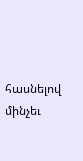հասնելով մինչեւ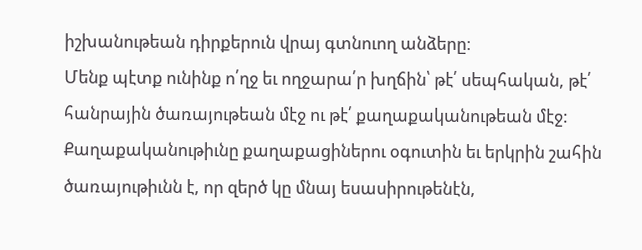իշխանութեան դիրքերուն վրայ գտնուող անձերը։
Մենք պէտք ունինք ո՛ղջ եւ ողջարա՛ր խղճին՝ թէ՛ սեպհական, թէ՛ հանրային ծառայութեան մէջ ու թէ՛ քաղաքականութեան մէջ: Քաղաքականութիւնը քաղաքացիներու օգուտին եւ երկրին շահին ծառայութիւնն է, որ զերծ կը մնայ եսասիրութենէն,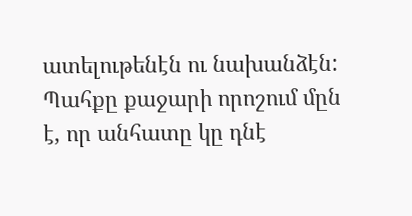ատելութենէն ու նախանձէն:
Պահքը քաջարի որոշում մըն է, որ անհատը կը դնէ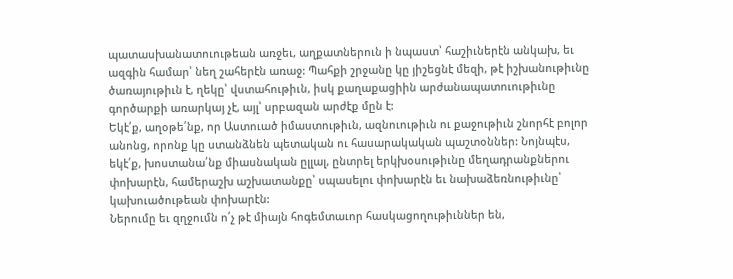պատասխանատուութեան առջեւ, աղքատներուն ի նպաստ՝ հաշիւներէն անկախ, եւ ազգին համար՝ նեղ շահերէն առաջ: Պահքի շրջանը կը յիշեցնէ մեզի, թէ իշխանութիւնը ծառայութիւն է, ղեկը՝ վստահութիւն, իսկ քաղաքացիին արժանապատուութիւնը գործարքի առարկայ չէ, այլ՝ սրբազան արժէք մըն է:
Եկէ՛ք, աղօթե՛նք, որ Աստուած իմաստութիւն, ազնուութիւն ու քաջութիւն շնորհէ բոլոր անոնց, որոնք կը ստանձնեն պետական ու հասարակական պաշտօններ: Նոյնպէս, եկէ՛ք, խոստանա՛նք միասնական ըլլալ, ընտրել երկխօսութիւնը մեղադրանքներու փոխարէն, համերաշխ աշխատանքը՝ սպասելու փոխարէն եւ նախաձեռնութիւնը՝ կախուածութեան փոխարէն:
Ներումը եւ զղջումն ո՛չ թէ միայն հոգեմտաւոր հասկացողութիւններ են,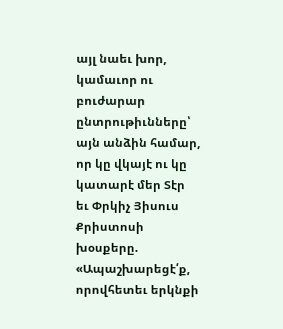այլ նաեւ խոր, կամաւոր ու բուժարար ընտրութիւնները՝ այն անձին համար, որ կը վկայէ ու կը կատարէ մեր Տէր եւ Փրկիչ Յիսուս Քրիստոսի խօսքերը. «Ապաշխարեցէ՛ք, որովհետեւ երկնքի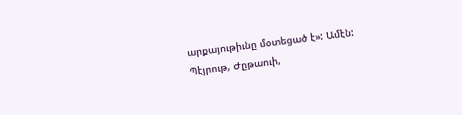արքայութիւնը մօտեցած է»: Ամէն:
Պէյրութ, Ժըթաուի,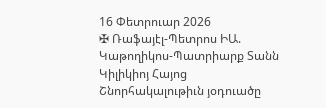16 Փետրուար 2026
✠ Ռաֆայէլ-Պետրոս ԻԱ.
Կաթողիկոս-Պատրիարք Տանն Կիլիկիոյ Հայոց
Շնորհակալութիւն յօդուածը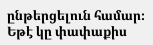ընթերցելուն համար։ Եթէ կը փափաքիս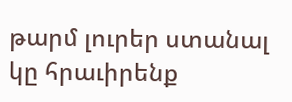թարմ լուրեր ստանալ կը հրաւիրենք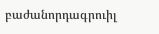բաժանորդագրուիլ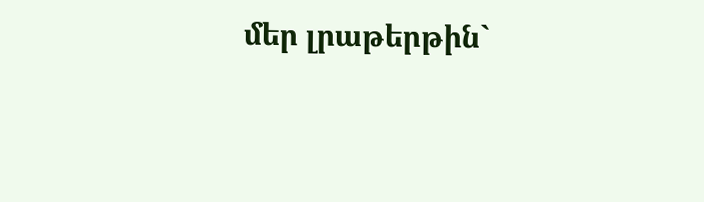մեր լրաթերթին`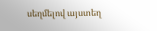սեղմելով այստեղ